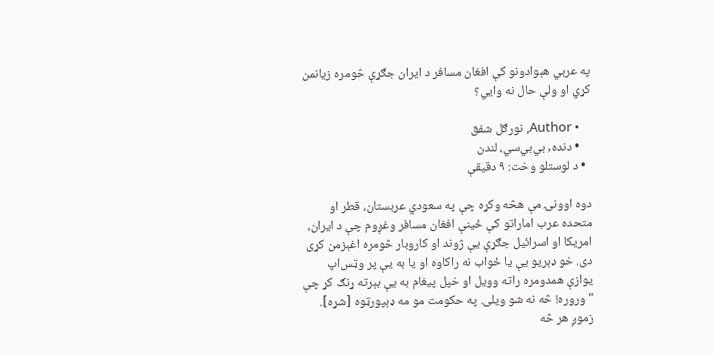په عربي هېوادونو کې افغان مسافر د ایران جګړې څومره زیانمن کړي او ولې حال نه وايي؟

    • Author, نورګل شفق
    • دنده, بي‌بي‌سي، لندن
  • د لوستلو وخت: ۹ دقیقې

دوه اوونۍ مې هڅه وکړه چې په سعودي عربستان، قطر او متحده عرب اماراتو کې ځينې افغان مسافر وغږوم چې د ایران، امریکا او اسرائیل جګړې یې ژوند او کاروبار څومره اغېزمن کړی دی. خو ډېریو یې یا ځواب نه راکاوه او یا به یې پر وټس‌اپ یوازې همدومره راته وویل او خپل پيغام به یې بېرته ړنګ کړ چې "وروره! څه نه شو ویلی. په حکومت مو مه ډېپورټوه [شړه]. زموږ هر څه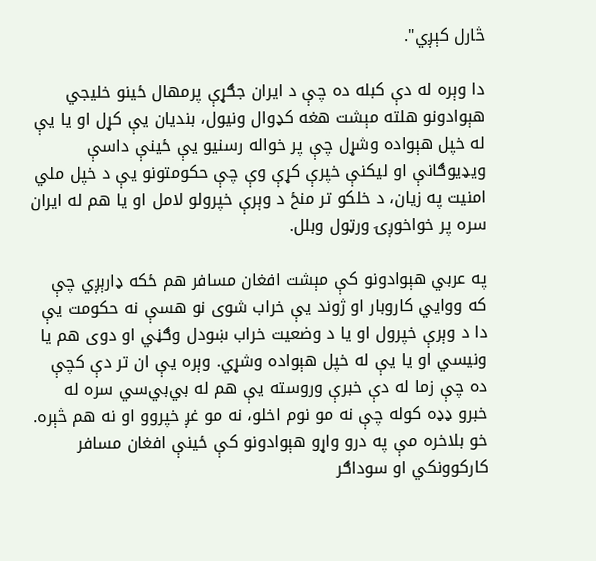څارل کېږي".

دا وېره له دې کبله ده چې د ایران جګړې پرمهال ځينو خلیجي هېوادونو هلته مېشت هغه کډوال ونیول، بنديان یې کړل او یا یې له خپل هېواده وشړل چې پر خواله رسنیو یې ځينې داسې ویډيوګانې او لیکنې خپرې کړې وې چې حکومتونو یې د خپل ملي امنیت په زیان، د خلکو تر منځ د وېرې خپرولو لامل او یا هم له ایران سره پر خواخوږۍ ورټول وبلل.

په عربي هېوادونو کې مېشت افغان مسافر هم ځکه ډارېږي چې که ووايي کاروبار او ژوند یې خراب شوی نو هسې نه حکومت یې دا د وېرې خپرول او یا د وضعیت خراب ښودل وګڼي او دوی هم یا ونیسي او یا یې له خپل هېواده وشړي. وېره یې ان تر دې کچې ده چې زما له دې خبرې وروسته یې هم له بي‌بي‌سي سره له خبرو ډډه کوله چې نه مو نوم اخلو، نه مو غږ خپروو او نه هم څېره. خو بلاخره مې په درو واړو هېوادونو کې ځينې افغان مسافر کارکوونکي او سوداګر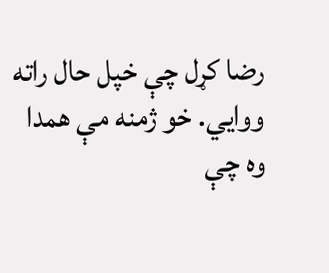رضا کړل چې خپل حال راته ووايي. خو ژمنه مې همدا وه چې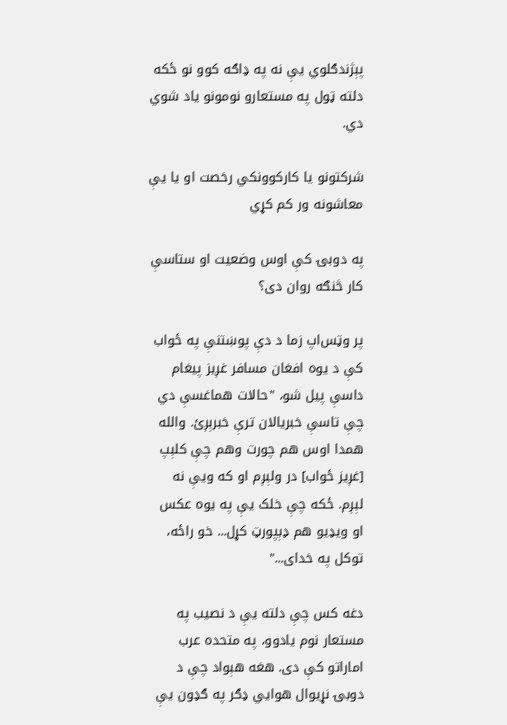پېژندګلوي یې نه په ډاګه کوو نو ځکه دلته ټول په مستعارو نومونو یاد شوي دي.

شرکتونو یا کارکوونکي رخصت او یا یې معاشونه ور کم کړي

په دوبۍ کې اوس وضعیت او ستاسې کار څنګه روان دی؟

پر وټس‌اپ زما د دې پوښتنې په ځواب کې د یوه افغان مسافر غږیز پیغام داسې پيل شو، "حالات هماغسې دي چې تاسې خبریالان ترې خبرېږئ. والله همدا اوس هم چورت وهم چې کلېپ [غږیز ځواب] در ولېږم او که ویې نه لېږم. ځکه چې خلک یې په یوه عکس او ویډيو هم ډېپورټ کړل... خو راځه، توکل په خدای..."

دغه کس چې دلته یې د نصیب په مستعار نوم یادوو، په متحده عرب اماراتو کې دی. هغه هېواد چې د دوبۍ نړیوال هوايي ډګر په ګډون یې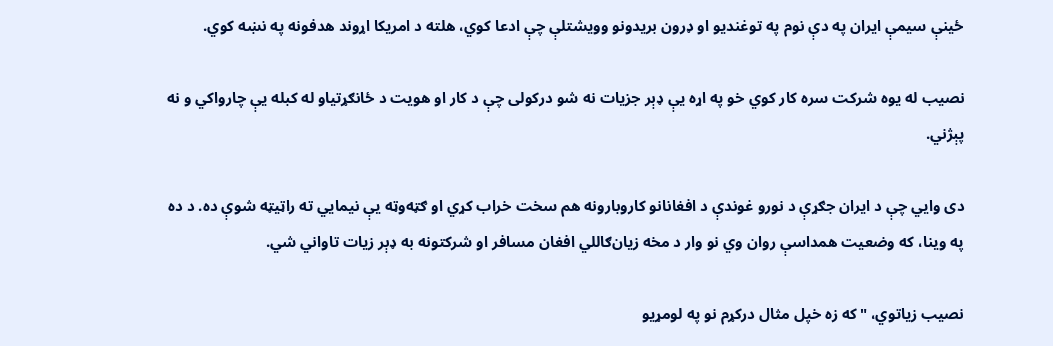ځينې سیمې ایران په دې نوم په توغندیو او ډرون بریدونو وویشتلې چې ادعا کوي، هلته د امریکا اړوند هدفونه په نښه کوي.

نصیب له یوه شرکت سره کار کوي خو په اړه یې ډېر جزیات نه شو درکولی چې د کار او هویت د ځانګړتیاو له کبله یې چارواکي و نه پېژني.

دی وايي چې د ایران جګړې د نورو غوندې د افغانانو کاروبارونه هم سخت خراب کړي او ګټه‌وټه یې نیمايي ته راټيټه شوې ده. د ده په وینا، که وضعیت همداسې روان وي نو وار د مخه زیان‌ګاللي افغان مسافر او شرکتونه به ډېر زیات تاواني شي.

نصیب زیاتوي، "که زه خپل مثال درکړم نو په لومړیو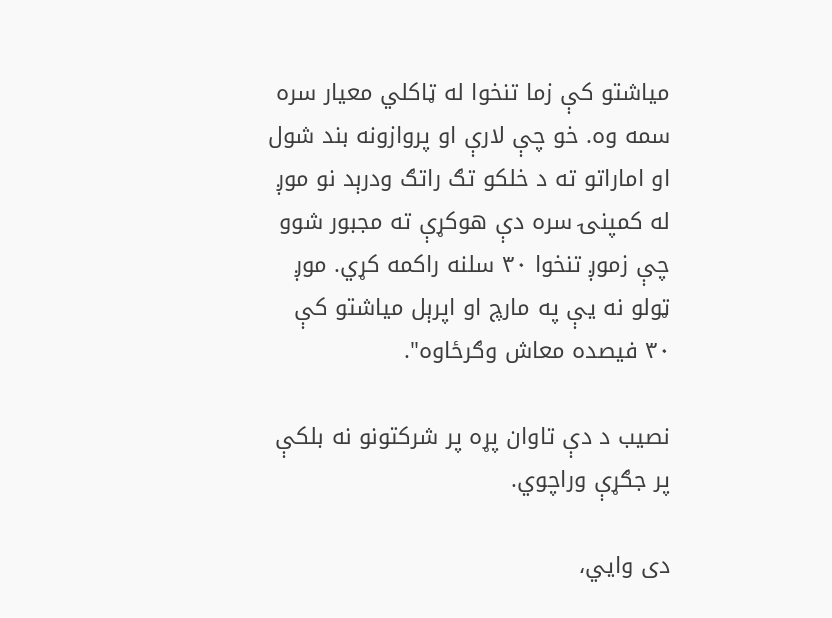میاشتو کې زما تنخوا له ټاکلي معیار سره سمه وه. خو چې لارې او پروازونه بند شول او اماراتو ته د خلکو تګ راتګ ودرېد نو موږ له کمپنۍ سره دې هوکړې ته مجبور شوو چې زموږ تنخوا ۳۰ سلنه راکمه کړي. موږ ټولو نه یې په مارچ او اپرېل میاشتو کې ۳۰ فیصده معاش وګرځاوه".

نصیب د دې تاوان پړه پر شرکتونو نه بلکې پر جګړې وراچوي.

دی وايي،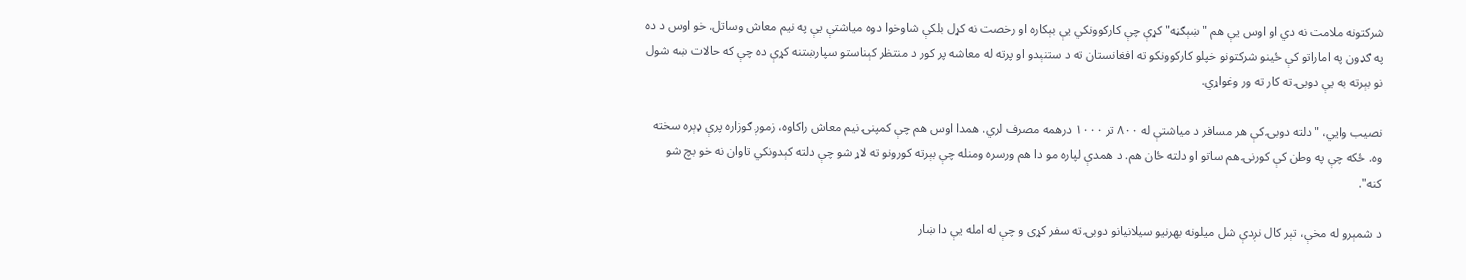شرکتونه ملامت نه دي او اوس یې هم "ښېګڼه" کړې چې کارکوونکي یې بېکاره او رخصت نه کړل بلکې شاوخوا دوه میاشتې یې په نیم معاش وساتل. خو اوس د ده په ګډون په اماراتو کې ځينو شرکتونو خپلو کارکوونکو ته افغانستان ته د ستنېدو او پرته له معاشه پر کور د منتظر کېناستو سپارښتنه کړې ده چې که حالات ښه شول نو بېرته به یې دوبۍ ته کار ته ور وغواړي.

نصیب وايي، "دلته دوبۍ کې هر مسافر د میاشتې له ۸۰۰ تر ۱۰۰۰ درهمه مصرف لري. همدا اوس هم چې کمپنۍ نیم معاش راکاوه، زموږ ګوزاره پرې ډېره سخته وه. ځکه چې په وطن کې کورنۍ هم ساتو او دلته ځان هم. د همدې لپاره مو دا هم ورسره ومنله چې بېرته کورونو ته لاړ شو چې دلته کېدونکي تاوان نه خو بچ شو کنه".

د شمېرو له مخې، تېر کال نږدې شل میلونه بهرنيو سیلانیانو دوبۍ ته سفر کړی و چې له امله یې دا ښار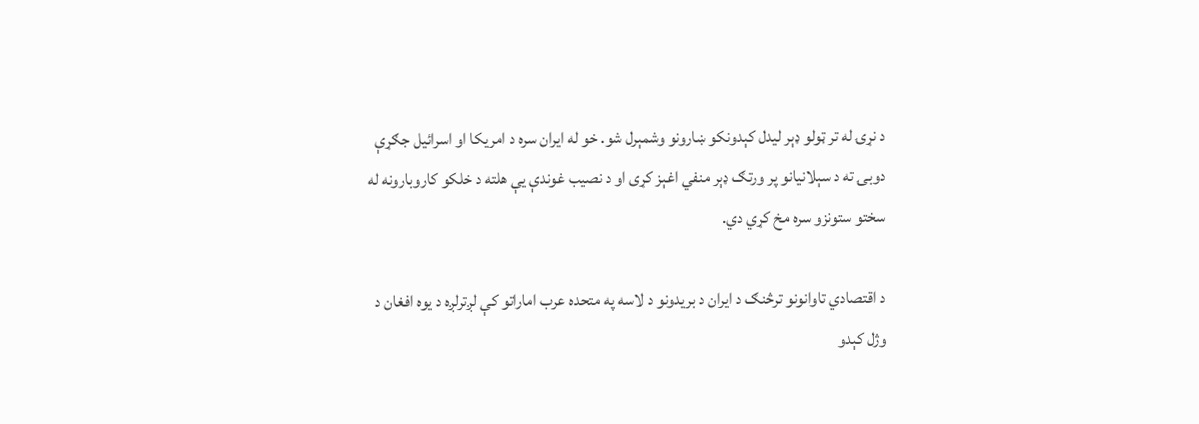د نړۍ له تر ټولو ډېر لیدل کېدونکو ښارونو وشمېرل شو. خو له ایران سره د امریکا او اسرائیل جګړې دوبۍ ته د سېلانیانو پر ورتګ ډېر منفي اغېز کړی او د نصیب غوندې یې هلته د خلکو کاروبارونه له سختو ستونزو سره مخ کړي دي.

د اقتصادي تاوانونو ترڅنګ د ایران د بریدونو د لاسه په متحده عرب اماراتو کې لږترلږه د یوه افغان د وژل کېدو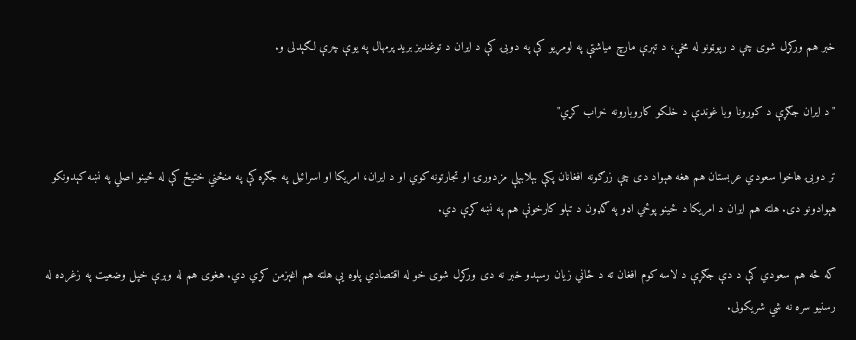خبر هم ورکړل شوی چې د رپوټونو له مخې، د تېرې مارچ میاشتې په لومړیو کې په دوبۍ کې د ایران د توغندیز برید پرمهال په یوې چرې لګېدلی و.

"د ایران جګړې د کورونا وبا غوندې د خلکو کاروبارونه خراب کړي"

تر دوبۍ هاخوا سعودي عربستان هم هغه هېواد دی چې زرګونه افغانان پکې بېلابېلې مزدورۍ او تجارتونه کوي او د ایران، امریکا او اسرائیل په جګړه کې په منځني ختيځ کې له ځينو اصلي په نښه کېدونکو هېوادونو دی. هلته هم ایران د امریکا د ځينو پوځي اډو په ګډون د تېلو کارخونې هم په نښه کړې دي.

که څه هم سعودي کې د دې جګړې د لاسه کوم افغان ته د ځاني زیان رسېدو خبر نه دی ورکړل شوی خو له اقتصادي پلوه یې هلته هم اغېزمن کړي دي. هغوی هم له وېرې خپل وضعیت په زغرده له رسنیو سره نه شي شریکولی.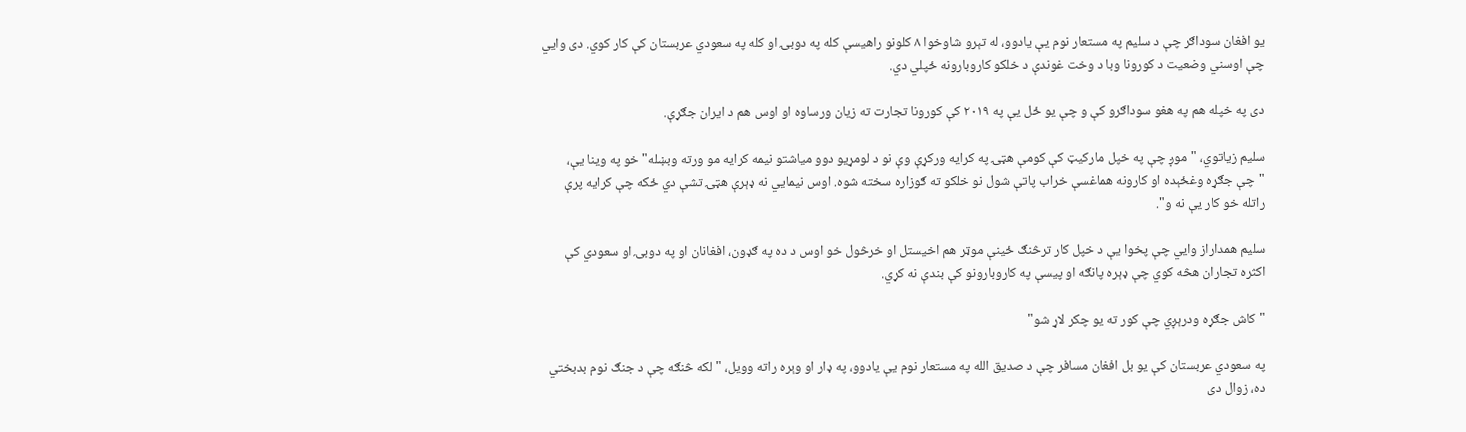یو افغان سوداګر چې د سلیم په مستعار نوم یې یادوو، له تېرو شاوخوا ۸ کلونو راهیسې کله په دوبۍ او کله په سعودي عربستان کې کار کوي. دی وايي چې اوسني وضعیت د کورونا وبا د وخت غوندې د خلکو کاروبارونه ځپلي دي.

دی په خپله هم په هغو سوداګرو کې و چې یو ځل یې په ۲۰۱۹ کې کورونا تجارت ته زیان ورساوه او اوس هم د ایران جګړې.

سلیم زیاتوي، "موږ چې په خپل مارکیټ کې کومې هټۍ په کرایه ورکړې وې نو د لومړیو دوو میاشتو نیمه کرایه مو ورته وبښله" خو په وینا یې، "چې جګړه وغځېده او کارونه هماغسې خراب پاتې شول نو خلکو ته ګوزاره سخته شوه. اوس نیمايي نه ډېرې هټۍ تشې دي ځکه چې کرایه پرې راتله خو کار یې نه و".

سلیم همداراز وايي چې پخوا یې د خپل کار ترڅنګ ځينې موټر هم اخیستل او خرڅول خو اوس د ده په ګډون، افغانان او په دوبۍ او سعودي کې اکثره تجاران هڅه کوي چې ډېره پانګه او پیسې په کاروبارونو کې بندې نه کړي.

"کاش جګړه ودرېږي چې کور ته یو چکر لاړ شو"

په سعودي عربستان کې یو بل افغان مسافر چې د صدیق الله په مستعار نوم یې یادوو، په ډار او وېره راته وویل، "لکه څنګه چې د جنګ نوم بدبختي ده، زوال دی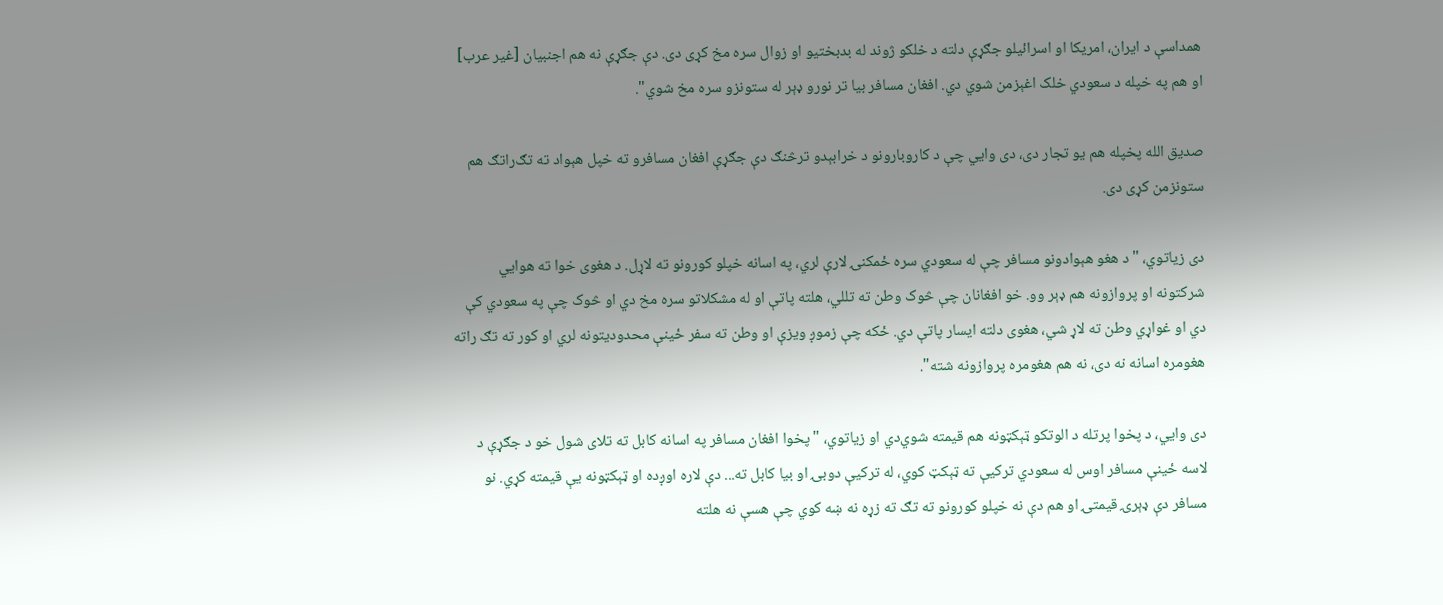همداسې د ایران، امریکا او اسرائيلو جګړې دلته د خلکو ژوند له بدبختیو او زوال سره مخ کړی دی. دې جګړې نه هم اجنبیان [غیر عرب] او هم په خپله د سعودي خلک اغېزمن شوي دي. افغان مسافر بیا تر نورو ډېر له ستونزو سره مخ شوي".

صدیق الله پخپله هم یو تجار دی، دی وايي چې د کاروبارونو د خرابېدو ترڅنګ دې جګړې افغان مسافرو ته خپل هېواد ته تګ‌راتګ هم ستونزمن کړی دی.

دی زیاتوي، "د هغو هېوادونو مسافر چې له سعودي سره ځمکنۍ لارې لري، په اسانه خپلو کورونو ته لاړل. د هغوی خوا ته هوايي شرکتونه او پروازونه هم ډېر وو. خو افغانان چې څوک وطن ته تللي، هلته پاتې او له مشکلاتو سره مخ دي او څوک چې په سعودي کې دي او غواړي وطن ته لاړ شي، هغوی دلته ایسار پاتې دي. ځکه چې زموږ ویزې او وطن ته سفر ځينې محدودیتونه لري او کور ته تګ راته هغومره اسانه نه دی، نه هم هغومره پروازونه شته".

دی وايي، د پخوا پرتله د الوتکو ټېکټونه هم قیمته شوي‌دي او زیاتوي، "پخوا افغان مسافر په اسانه کابل ته تلای شول خو د جګړې د لاسه ځينې مسافر اوس له سعودي ترکیې ته ټېکټ کوي، له ترکیې دوبۍ او بیا کابل ته... دې لاره اوږده او ټېکټونه یې قیمته کړي. نو مسافر دې ډېرۍ قیمتۍ او هم دې نه خپلو کورونو ته تګ ته زړه نه ښه کوي چې هسې نه هلته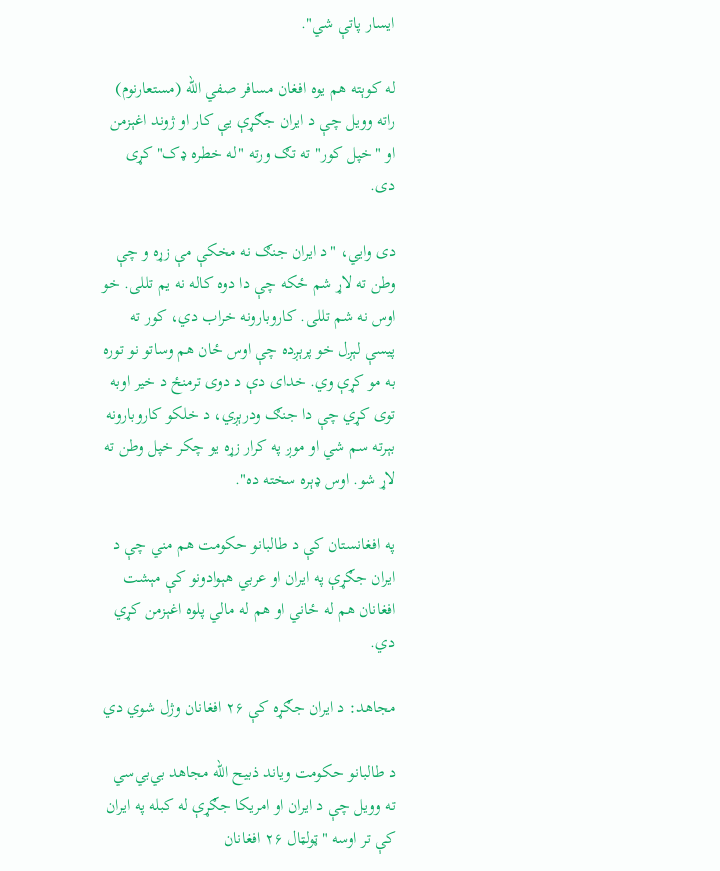ایسار پاتې شي".

له کوېته هم یوه افغان مسافر صفي الله (مستعارنوم) راته وویل چې د ایران جګړې یې کار او ژوند اغېزمن او "خپل کور" ته تګ ورته "له خطره ډک" کړی دی.

دی وايي، "د ایران جنګ نه مخکې مې زړه و چې وطن ته لاړ شم ځکه چې دا دوه کاله نه یم تللی. خو اوس نه شم تللی. کاروبارونه خراب دي، کور ته پیسې لېږل خو پرېږده چې اوس ځان هم وساتو نو توره به مو کړې وي. خدای دې د دوی ترمنځ د خیر اوبه توی کړي چې دا جنګ ودرېږي، د خلکو کاروبارونه بېرته سم شي او موږ په کرار زړه یو چکر خپل وطن ته لاړ شو. اوس ډېره سخته ده".

په افغانستان کې د طالبانو حکومت هم مني چې د ایران جګړې په ایران او عربي هېوادونو کې مېشت افغانان هم له ځاني او هم له مالي پلوه اغېزمن کړي دي.

مجاهد: د ایران جګړه کې ۲۶ افغانان وژل شوي دي

د طالبانو حکومت ویاند ذبیح الله مجاهد بي‌بي‌سي ته وویل چې د ایران او امریکا جګړې له کبله په ایران کې تر اوسه "ټولټال ۲۶ افغانان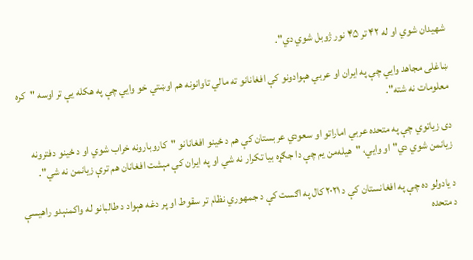شهیدان شوي او له ۴۲ تر ۴۵ نور ژوبل شوي دي".

ښاغلی مجاهد وايي چې په ایران او عربي هېوادونو کې افغانانو ته مالي تاوانونه هم اوښتي خو وايي چې په هکله یې تر اوسه "کره معلومات نه شته".

دی زیاتوي چې په متحده عربي اماراتو او سعودي عربستان کې هم د ځینو افغانانو "کاروبارونه خراب شوي او د ځینو دفترونه زیانمن شوي دي" او وايي، "هیله‌من یم چې دا جګړه بیا تکرار نه شي او په ایران کې مېشت افغانان هم ترې زیانمن نه شي".

د یادولو ده چې په افغانستان کې د ۲۰۲۱ کال په اګست کې د جمهوري نظام تر سقوط او پر دغه هېواد د طالبانو له واکمنېدو راهیسې د متحده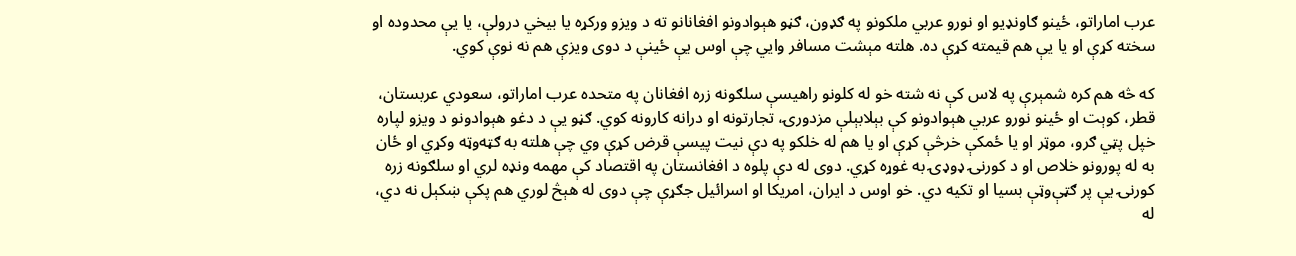عرب اماراتو، ځینو ګاونډيو او نورو عربي ملکونو په ګډون، ګڼو هېوادونو افغانانو ته د ویزو ورکړه یا بیخي درولې، یا یې محدوده او سخته کړې او یا یې هم قیمته کړې ده. هلته مېشت مسافر وايي چې اوس یې ځینې د دوی ویزې هم نه نوې کوي.

که څه هم کره شمېرې په لاس کې نه شته خو له کلونو راهیسې سلګونه زره افغانان په متحده عرب اماراتو، سعودي عربستان، قطر، کوېت او ځينو نورو عربي هېوادونو کې بېلابېلې مزدورۍ، تجارتونه او درانه کارونه کوي. ګڼو یې د دغو هېوادونو د ویزو لپاره خپل پټي ګرو، موټر او یا ځمکې خرڅې کړې او یا هم له خلکو په دې نیت پیسې قرض کړې وي چې هلته به ګټه‌وټه وکړي او ځان به له پورونو خلاص او د کورنۍ ډوډۍ به غوړه کړي. دوی له دې پلوه د افغانستان په اقتصاد کې مهمه ونډه لري او سلګونه زره کورنۍ یې پر ګټې‌وټې بسیا او تکیه دي. خو اوس د ایران، امریکا او اسرائيل جګړې چې دوی له هېڅ لوري هم پکې ښکېل نه دي، له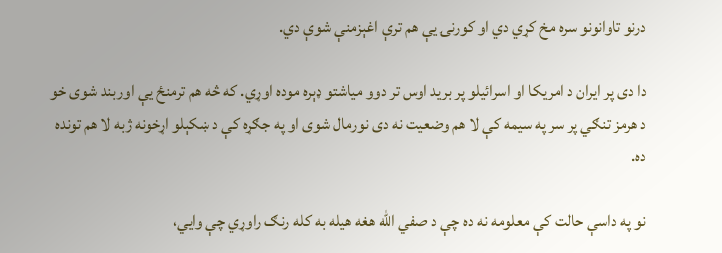درنو تاوانونو سره مخ کړي دي او کورنۍ یې هم ترې اغېزمنې شوې دي.

دا دی پر ایران د امریکا او اسرائیلو پر برید اوس تر دوو میاشتو ډېره موده اوړي. که څه هم ترمنځ یې اوربند شوی خو د هرمز تنګي پر سر په سیمه کې لا هم وضعیت نه دی نورمال شوی او په جګړه کې د ښکېلو اړخونه ژبه لا هم تونده ده.

نو په داسې حالت کې معلومه نه ده چې د صفي الله هغه هیله به کله رنګ راوړي چې وايي،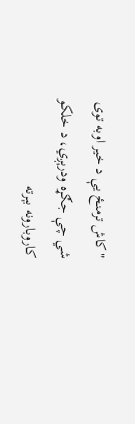"کاش ترمنځ یې د خیر اوبه توی شي چې جګړه ودرېږي، د خلکو کاروبارونه بېرته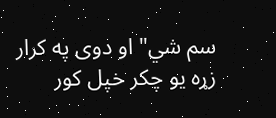سم شي" او دوی په کرار زړه یو چکر خپل کور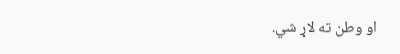او وطن ته لاړ شي.